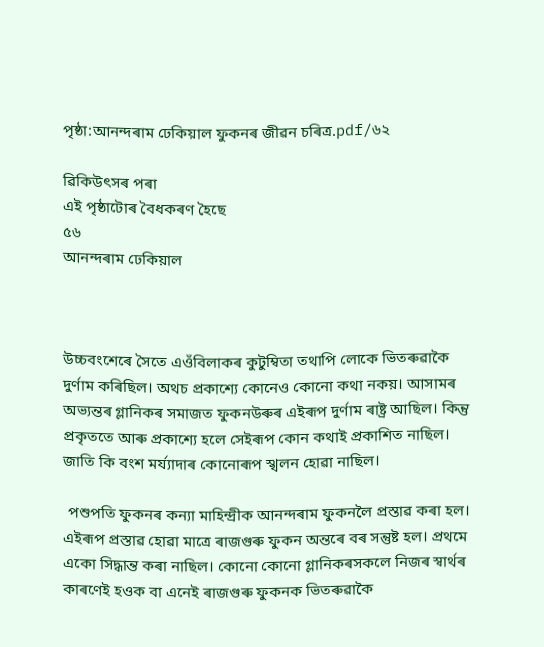পৃষ্ঠা:আনন্দৰাম ঢেকিয়াল ফুকনৰ জীৱন চৰিত্ৰ.pdf/৬২

ৱিকিউৎসৰ পৰা
এই পৃষ্ঠাটোৰ বৈধকৰণ হৈছে
৫৬
আনন্দৰাম ঢেকিয়াল



উচ্চবংশেৰে সৈতে এওঁবিলাকৰ কুটুম্বিতা তথাপি লোকে ভিতৰুৱাকৈ দুৰ্ণাম কৰিছিল। অথচ প্ৰকাশ্যে কোনেও কোনো কথা নকয়। আসামৰ অভ্যন্তৰ গ্লানিকৰ সমাজত ফুকনউৰুৰ এইৰূপ দুৰ্ণাম ৰাষ্ট্ৰ আছিল। কিন্তু প্ৰকৃততে আৰু প্ৰকাশ্যে হলে সেইৰূপ কোন কথাই প্ৰকাশিত নাছিল। জাতি কি বংশ মৰ্য্যাদাৰ কোনোৰূপ স্খলন হোৱা নাছিল।

 পশুপতি ফুকনৰ কন্যা মাহিন্দ্ৰীক আনন্দৰাম ফুকনলৈ প্ৰস্তাৱ কৰা হল। এইৰূপ প্ৰস্তাৱ হোৱা মাত্ৰে ৰাজগুৰু ফুকন অন্তৰে বৰ সন্তুষ্ট হল। প্ৰথমে একো সিদ্ধান্ত কৰা নাছিল। কোনো কোনো গ্লানিকৰসকলে নিজৰ স্বাৰ্থৰ কাৰণেই হওক বা এনেই ৰাজগুৰু ফুকনক ভিতৰুৱাকৈ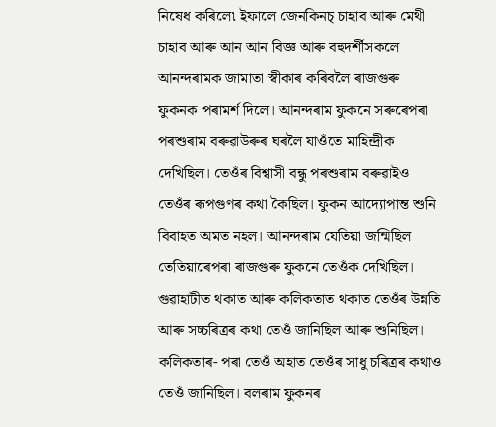নিষেধ কৰিলে৷ ইফালে জেনকিনচ্ চাহাব আৰু মেথী চাহাব আৰু আন আন বিজ্ঞ আৰু বহুদৰ্শীসকলে আনন্দৰামক জামাতা স্বীকাৰ কৰিবলৈ ৰাজগুৰু ফুকনক পৰামৰ্শ দিলে। আনন্দৰাম ফুকনে সৰুৰেপৰা পৰশুৰাম বৰুৱাউৰুৰ ঘৰলৈ যাওঁতে মাহিন্দ্ৰীক দেখিছিল। তেওঁৰ বিশ্বাসী বন্ধু পৰশুৰাম বৰুৱাইও তেওঁৰ ৰূপগুণৰ কথা কৈছিল। ফুকন আদ্যোপান্ত শুনি বিবাহত অমত নহল। আনন্দৰাম যেতিয়া জন্মিছিল তেতিয়াৰেপৰা ৰাজগুৰু ফুকনে তেওঁক দেখিছিল। গুৱাহাটীত থকাত আৰু কলিকতাত থকাত তেওঁৰ উন্নতি আৰু সচ্চৰিত্ৰৰ কথা তেওঁ জানিছিল আৰু শুনিছিল। কলিকতাৰ- পৰা তেওঁ অহাত তেওঁৰ সাধু চৰিত্ৰৰ কথাও তেওঁ জানিছিল। বলৰাম ফুকনৰ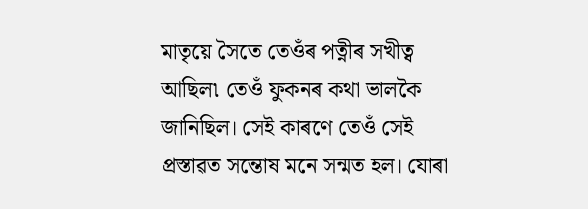মাতৃয়ে সৈতে তেওঁৰ পত্নীৰ সখীত্ব আছিল৷ তেওঁ ফুকনৰ কথা ভালকৈ জানিছিল। সেই কাৰণে তেওঁ সেই প্ৰস্তাৱত সন্তোষ মনে সন্মত হল। যোৰা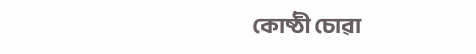কোষ্ঠী চোৱা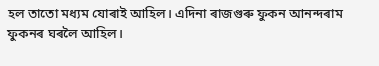হল তাতো মধ্যম যোৰাই আহিল। এদিনা ৰাজগুৰু ফুকন আনন্দৰাম ফুকনৰ ঘৰলৈ আহিল।